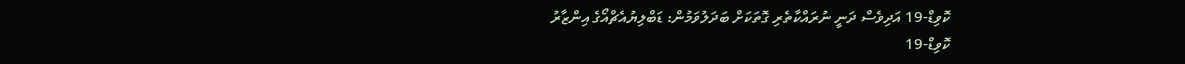ކޮވިޑް-19 އަދިވެސް ދަނީ ނުރައްކާތެރި ގޮތަކަށް ބަދަލުވަމުން: ޑަބްލިޔުއެޗްއޯގެ އިންޒާރު
ކޮވިޑް-19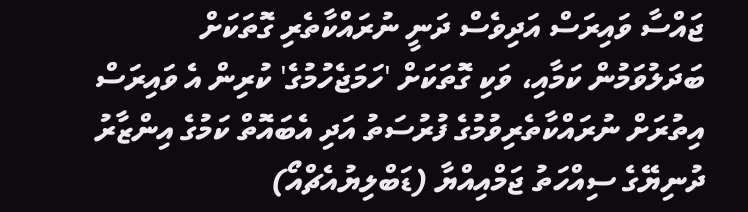ޖައްސާ ވައިރަސް އަދިވެސް ދަނީ ނުރައްކާތެރި ގޮތަކަށް ބަދަލުވަމުން ކަމާއި، ވަކި ގޮތަކަށް 'ހަމަޖެހުމުގެ' ކުރިން އެ ވައިރަސް އިތުރަށް ނުރައްކާތެރިވުމުގެ ފުރުސަތު އަދި އެބައޮތް ކަމުގެ އިންޒާރު ދުނިޔޭގެ ސިއްހަތު ޖަމްއިއްޔާ (ޑަބްލިޔުއެޗްއޯ)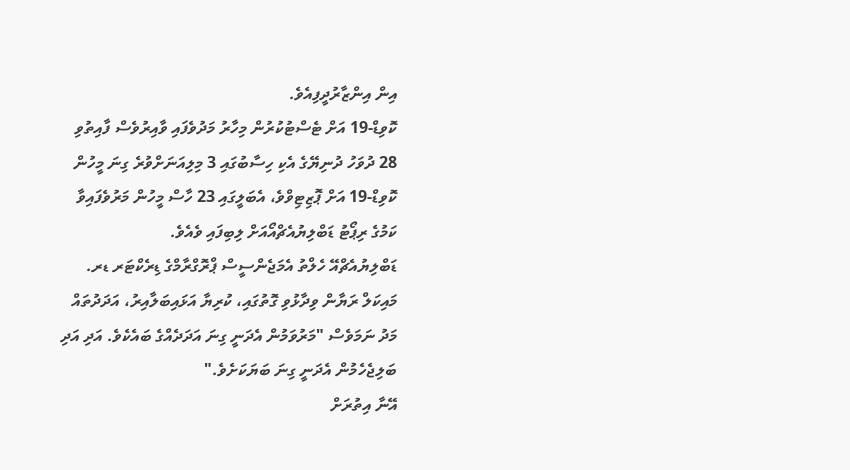އިން އިންޒާރުދީފިއެވެ.
ކޮވިޑް-19 އަށް ޓެސްޓުކުރުން މިހާރު މަދުވެފައި ވާއިރުވެސް ފާއިތުވި 28 ދުވަހު ދުނިޔޭގެ އެކި ހިސާބުގައި 3 މިލިއަނަށްވުރެ ގިނަ މީހުން ކޮވިޑް-19 އަށް ޕޮޒިޓިވްވެ، އެބަލީގައި 23 ހާސް މީހުން މަރުވެފައިވާ ކަމުގެ ރިޕޯޓު ޑަބްލިޔުއެޗްއޯއަށް ލިބިފައި ވެއެވެ.
ޑަބްލިޔުއެޗްއޭ ހެލްތު އެމަޖެންސީސް ޕްރޮގްރާމްގެ ޑިރެކްޓަރ ޑރ. މައިކަލް ރަޔާން ވިދާޅުވި ގޮތުގައި، ކުރިޔާ އަޅައިބަލާއިރު، އަދަދުތައް މަދު ނަމަވެސް "މަރުވަމުން އެދަނީ ގިނަ އަދަދެއްގެ ބައެކެވެ. އަދި އަދި ބަލިޖެހެމުން އެދަނީ ގިނަ ބަޔަކަށެވެ."
އޭނާ އިތުރަށް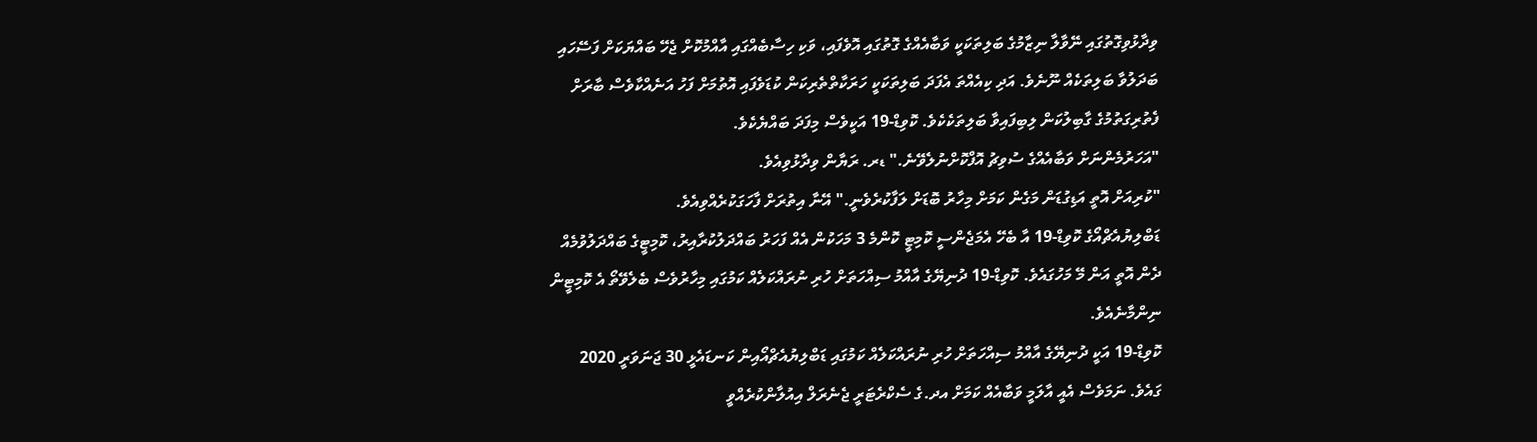ވިދާޅުވިގޮތުގައި ނޭވާލާ ނިޒާމުގެ ބަލިތަކަކީ ވަބާއެއްގެ ގޮތުގައި އޮވެފައި، ވަކި ހިސާބެއްގައި އާއްމުކޮށް ޖެހޭ ބައްޔަކަށް ފަސޭހައި ބަދަލުވާ ބަލިތަކެއް ނޫނެވެ. އަދި ކިއެއްތަ އެފަދަ ބަލިތަކަކީ ހަރަކާތްތެރިކަން ކުޑަވެފައި އޮތުމަށް ފަހު އަނެއްކާވެސް ބާރަށް ފެތުރިގަތުމުގެ ގާބިލުކަން ލިބިފައިވާ ބަލިތަކެކެވެ. ކޮވިޑް-19 އަކީވެސް މިފަދަ ބައްޔެކެވެ.
"އަހަރުމެންނަށް ވަބާއެއްގެ ސުވިޗު އޮފްކޮށްނުލެވޭނެ." ޑރ. ރަޔާން ވިދާޅުވިއެވެ.
"ކުރިއަށް އޮތީ އަޑިގުޑަން މަގެން ކަމަށް މިހާރު ބޮޑަށް ލަފާކުރެވެނީ." އޭނާ އިތުރަށް ފާހަގަކުރެއްވިއެވެ.
ޑަބްލިޔުއެޗްއޯގެ ކޮވިޑް-19 އާ ބެހޭ އެމަޖެންސީ ކޮމިޓީ ކޮންމެ 3 މަހަކުން އެއް ފަހަރު ބައްދަލުކުރާއިރު، ކޮމިޓީގެ ބައްދަލުވުމެއް ދެން އޮތީ އަން މޭ މަހުގައެވެ. ކޮވިޑް-19 ދުނިޔޭގެ އާއްމު ސިއްހަތަށް ހުރި ނުރައްކަލެއް ކަމުގައި މިހާރުވެސް ބެލެވޭތޯ އެ ކޮމިޓީން ނިންމާނެއެވެ.
ކޮވިޑް-19 އަކީ ދުނިޔޭގެ އާއްމު ސިއްހަތަށް ހުރި ނުރައްކަލެއް ކަމުގައި ޑަބްލިޔުއެޗްއޯއިން ކަނޑައެޅީ 30 ޖަނަވަރީ 2020 ގައެވެ. ނަމަވެސް އެއީ އާލަމީ ވަބާއެއް ކަމަށް އދ.ގެ ސެކްރެޓަރީ ޖެނެރަލް އިއުލާންކުރެއްވީ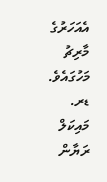އެއަހަރުގެ މާރިޗު މަހުގައެވެ.
ޑރ. މައިކަލް ރަޔާން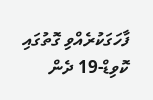ފާހަގަކުރެއްވި ގޮތުގައި ކޮވިޑް-19 ދެން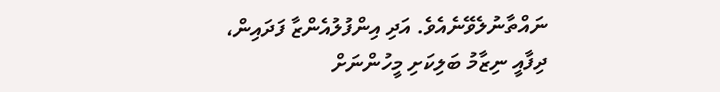ނައްތާނުލެވޭނެއެވެ. އަދި އިންފުލުއެންޒާ ފަދައިން، ދިފާއީ ނިޒާމު ބަލިކަށި މީހުންނަށް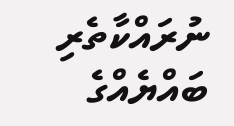ނުރައްކާތެރި ބައްޔެއްގެ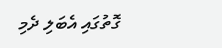ގޮތުގައި އެބަލި ދެމި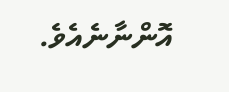އޮންނާނެއެވެ.